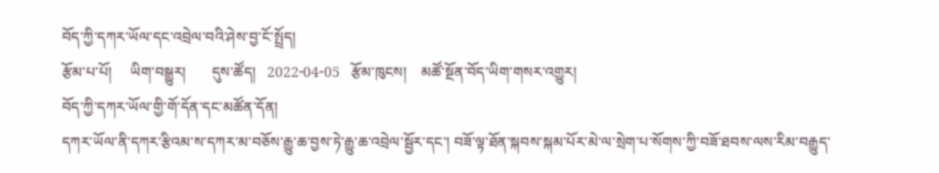བོད་ཀྱི་དཀར་ཡོལ་དང་འབྲེལ་བའི་ཤེས་བྱ་ངོ་སྤྲོད།
རྩོམ་པ་པོ།     ཡིག་བསྒྱུར།       དུས་ཚོད།   2022-04-05   རྩོམ་ཁུངས།    མཚོ་སྔོན་བོད་ཡིག་གསར་འགྱུར།
བོད་ཀྱི་དཀར་ཡོལ་གྱི་གོ་དོན་དང་མཚོན་དོན།
དཀར་ཡོལ་ནི་དཀར་རྩིའམ་ས་དཀར་མ་བཅོས་རྒྱུ་ཆ་བྱས་ཏེ་རྒྱུ་ཆ་འབྲེལ་སྦྱོར་དང་། བཟོ་ལྟ་ཐོན་སྐབས་སྐམ་པོར་མེ་ལ་སྲེག་པ་སོགས་ཀྱི་བཟོ་ཐབས་ལས་རིམ་བརྒྱུད་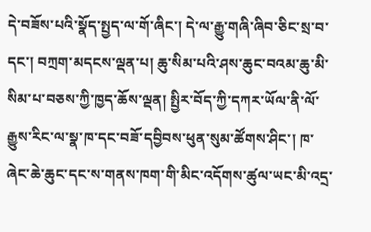དེ་བཟོས་པའི་སྣོད་སྤྱད་ལ་གོ་ཞིང་། དེ་ལ་རྒྱུ་གཞི་ཞིབ་ཅིང་སྲ་བ་དང་། བཀྲག་མདངས་ལྡན་པ། ཆུ་སིམ་པའི་ཤས་ཆུང་བའམ་ཆུ་མི་སིམ་པ་བཅས་ཀྱི་ཁྱད་ཆོས་ལྡན། སྤྱིར་བོད་ཀྱི་དཀར་ཡོལ་ནི་ལོ་རྒྱུས་རིང་ལ་སྣ་ཁ་དང་བཟོ་དབྱིབས་ཕུན་སུམ་ཚོགས་ཤིང་། ཁ་ཞེང་ཆེ་ཆུང་དང་ས་གནས་ཁག་གི་མིང་འདོགས་ཚུལ་ཡང་མི་འདྲ་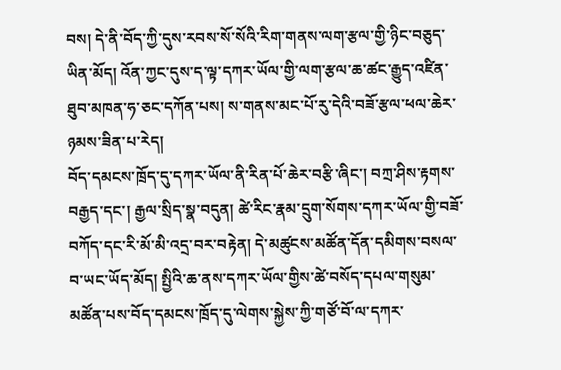བས། དེ་ནི་བོད་ཀྱི་དུས་རབས་སོ་སོའི་རིག་གནས་ལག་རྩལ་གྱི་ཉིང་བཅུད་ཡིན་མོད། འོན་ཀྱང་དུས་ད་ལྟ་དཀར་ཡོལ་གྱི་ལག་རྩལ་ཆ་ཚང་རྒྱུད་འཛིན་ཐུབ་མཁན་ཧ་ཅང་དཀོན་པས། ས་གནས་མང་པོ་རུ་དེའི་བཟོ་རྩལ་ཕལ་ཆེར་ཉམས་ཟིན་པ་རེད།
བོད་དམངས་ཁྲོད་དུ་དཀར་ཡོལ་ནི་རིན་པོ་ཆེར་བརྩི་ཞིང་། བཀྲ་ཤིས་རྟགས་བརྒྱད་དང་། རྒྱལ་སྲིད་སྣ་བདུན། ཚེ་རིང་རྣམ་དྲུག་སོགས་དཀར་ཡོལ་གྱི་བཟོ་བཀོད་དང་རི་མོ་མི་འདྲ་བར་བརྟེན། དེ་མཚུངས་མཚོན་དོན་དམིགས་བསལ་བ་ཡང་ཡོད་མོད། སྤྱིའི་ཆ་ནས་དཀར་ཡོལ་གྱིས་ཚེ་བསོད་དཔལ་གསུམ་མཚོན་པས་བོད་དམངས་ཁྲོད་དུ་ལེགས་སྐྱེས་ཀྱི་གཙོ་བོ་ལ་དཀར་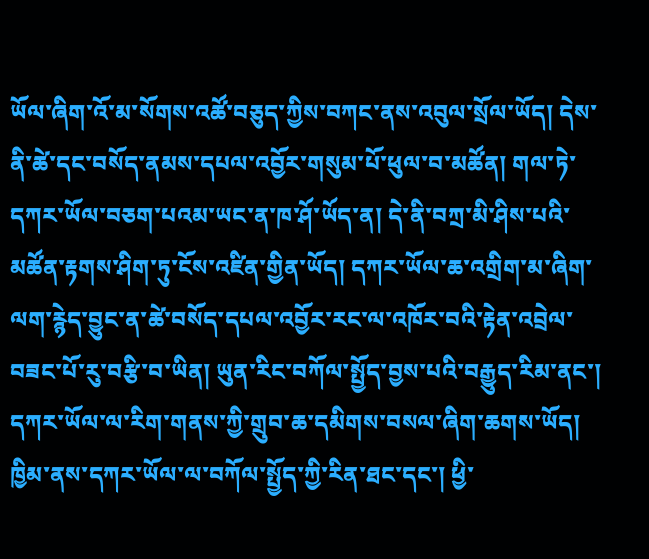ཡོལ་ཞིག་འོ་མ་སོགས་འཚོ་བཅུད་ཀྱིས་བཀང་ནས་འབུལ་སྲོལ་ཡོད། དེས་ནི་ཚེ་དང་བསོད་ནམས་དཔལ་འབྱོར་གསུམ་པོ་ཕུལ་བ་མཚོན། གལ་ཏེ་དཀར་ཡོལ་བཅག་པའམ་ཡང་ན་ཁ་ཤོ་ཡོད་ན། དེ་ནི་བཀྲ་མི་ཤིས་པའི་མཚོན་རྟགས་ཤིག་ཏུ་ངོས་འཛིན་གྱིན་ཡོད། དཀར་ཡོལ་ཆ་འགྲིག་མ་ཞིག་ལག་རྙེད་བྱུང་ན་ཚེ་བསོད་དཔལ་འབྱོར་རང་ལ་འཁོར་བའི་རྟེན་འབྲེལ་བཟང་པོ་རུ་བརྩི་བ་ཡིན། ཡུན་རིང་བཀོལ་སྤྱོད་བྱས་པའི་བརྒྱུད་རིམ་ནང་། དཀར་ཡོལ་ལ་རིག་གནས་ཀྱི་གྲུབ་ཆ་དམིགས་བསལ་ཞིག་ཆགས་ཡོད། ཁྱིམ་ནས་དཀར་ཡོལ་ལ་བཀོལ་སྤྱོད་ཀྱི་རིན་ཐང་དང་། ཕྱི་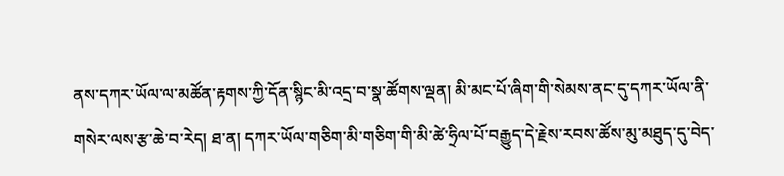ནས་དཀར་ཡོལ་ལ་མཚོན་རྟགས་ཀྱི་དོན་སྙིང་མི་འདྲ་བ་སྣ་ཚོགས་ལྡན། མི་མང་པོ་ཞིག་གི་སེམས་ནང་དུ་དཀར་ཡོལ་ནི་གསེར་ལས་རྩ་ཆེ་བ་རེད། ཐ་ན། དཀར་ཡོལ་གཅིག་མི་གཅིག་གི་མི་ཚེ་ཧྲིལ་པོ་བརྒྱུད་དེ་རྗེས་རབས་ཚོས་མུ་མཐུད་དུ་བེད་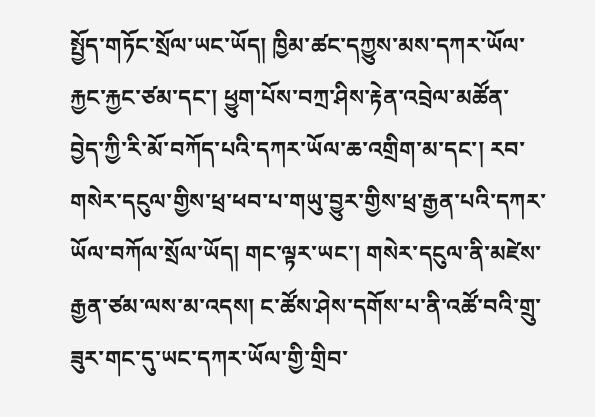སྤྱོད་གཏོང་སྲོལ་ཡང་ཡོད། ཁྱིམ་ཚང་དཀྱུས་མས་དཀར་ཡོལ་རྐྱང་རྐྱང་ཙམ་དང་། ཕྱུག་པོས་བཀྲ་ཤིས་རྟེན་འབྲེལ་མཚོན་བྱེད་ཀྱི་རི་མོ་བཀོད་པའི་དཀར་ཡོལ་ཆ་འགྲིག་མ་དང་། རབ་གསེར་དངུལ་གྱིས་ཕྲ་ཕབ་པ་གཡུ་བྱུར་གྱིས་ཕྲ་རྒྱན་པའི་དཀར་ཡོལ་བཀོལ་སྲོལ་ཡོད། གང་ལྟར་ཡང་། གསེར་དངུལ་ནི་མཛེས་རྒྱན་ཙམ་ལས་མ་འདས། ང་ཚོས་ཤེས་དགོས་པ་ནི་འཚོ་བའི་གྲུ་ཟུར་གང་དུ་ཡང་དཀར་ཡོལ་གྱི་གྲིབ་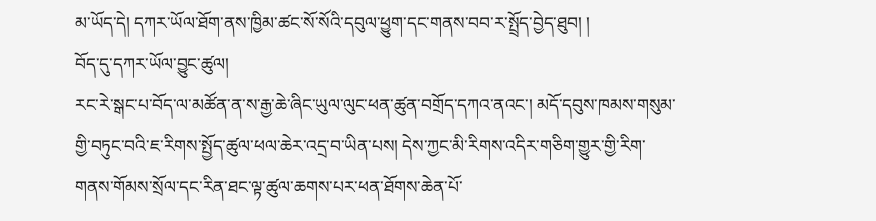མ་ཡོད་དེ། དཀར་ཡོལ་ཐོག་ནས་ཁྱིམ་ཚང་སོ་སོའི་དབུལ་ཕྱུག་དང་གནས་བབ་ར་སྤྲོད་བྱེད་ཐུབ། །
བོད་དུ་དཀར་ཡོལ་བྱུང་ཚུལ།
རང་རེ་སྒང་པ་བོད་ལ་མཚོན་ན་ས་རྒྱ་ཆེ་ཞིང་ཡུལ་ལུང་ཕན་ཚུན་བགྲོད་དཀའ་ནའང་། མདོ་དབུས་ཁམས་གསུམ་གྱི་བཏུང་བའི་ཇ་རིགས་སྤྱོད་ཚུལ་ཕལ་ཆེར་འདྲ་བ་ཡིན་པས། དེས་ཀྱང་མི་རིགས་འདིར་གཅིག་གྱུར་གྱི་རིག་གནས་གོམས་སྲོལ་དང་རིན་ཐང་ལྟ་ཚུལ་ཆགས་པར་ཕན་ཐོགས་ཆེན་པོ་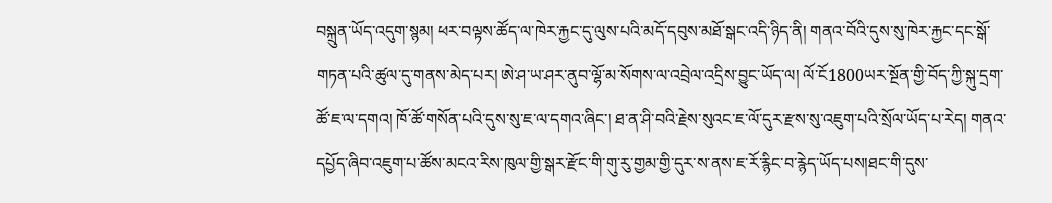བསྐྲུན་ཡོད་འདུག་སྙམ། ཕར་བལྟས་ཚོད་ལ་ཁེར་རྐྱང་དུ་ལུས་པའི་མདོ་དབུས་མཐོ་སྒང་འདི་ཉིད་ནི། གནའ་བོའི་དུས་སུ་ཁེར་རྐྱང་དང་སྒོ་གཏན་པའི་ཚུལ་དུ་གནས་མེད་པར། ཨེ་ཤ་ཡ་ཤར་ནུབ་ལྷོ་མ་སོགས་ལ་འབྲེལ་འདྲིས་བྱུང་ཡོད་ལ། ལོ་ངོ1800ཡར་སྔོན་གྱི་བོད་ཀྱི་སྐུ་དྲག་ཚོ་ཇ་ལ་དགའ། ཁོ་ཚོ་གསོན་པའི་དུས་སུ་ཇ་ལ་དགའ་ཞིང་། ཐ་ན་ཤི་བའི་རྗེས་སུའང་ཇ་ལོ་དུར་རྫས་སུ་འཇུག་པའི་སྲོལ་ཡོད་པ་རེད། གནའ་དཔྱོད་ཞིབ་འཇུག་པ་ཚོས་མངའ་རིས་ཁུལ་གྱི་སྒར་རྫོང་གི་གུ་རུ་གྱམ་གྱི་དུར་ས་ནས་ཇ་རོ་རྙིང་བ་རྙེད་ཡོད་པས།ཐང་གི་དུས་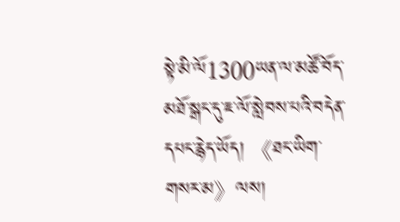སྟེ་མི་ལོ1300ཡན་ལ་མཚོ་བོད་མཐོ་སྒང་དུ་ཇ་ལོ་སླེབས་པའི་བདེན་དཔང་རྙེད་ཡོད། 《ཐང་ཡིག་གསར་མ》ལས།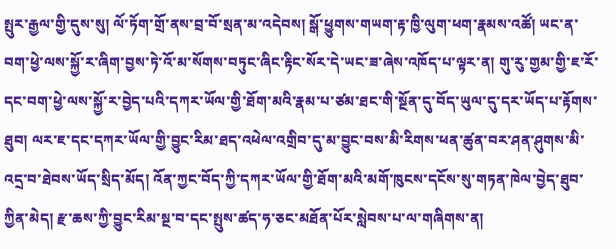སྤུར་རྒྱལ་གྱི་དུས་སུ། ལོ་ཏོག་གྲོ་ནས་བྲ་བོ་སྲན་མ་འདེབས། སྒོ་ཕྱུགས་གཡག་རྟ་ཁྱི་ལུག་ཕག་རྣམས་འཚོ། ཡང་ན་བག་ཕྱེ་ལས་སྐྱོ་ར་ཞིག་བྱས་ཏེ་འོ་མ་སོགས་བཏུང་ཞིང་རྟིང་སོར་དེ་ཡང་ཟ་ཞེས་འཁོད་པ་ལྟར་ན། གུ་རུ་གྱམ་གྱི་ཇ་རོ་དང་བག་ཕྱེ་ལས་སྐྱོ་ར་བྱེད་པའི་དཀར་ཡོལ་གྱི་ཐོག་མའི་རྣམ་པ་ཙམ་ཐང་གི་སྔོན་དུ་བོད་ཡུལ་དུ་དར་ཡོད་པ་རྟོགས་ཐུབ། ལར་ཇ་དང་དཀར་ཡོལ་གྱི་བྱུང་རིམ་ཐད་འཕེལ་འགྲིབ་དུ་མ་བྱུང་བས་མི་རིགས་ཕན་ཚུན་བར་ཤན་ཤུགས་མི་འདྲ་བ་ཐེབས་ཡོད་སྲིད་མོད། འོན་ཀྱང་བོད་ཀྱི་དཀར་ཡོལ་གྱི་ཐོག་མའི་མགོ་ཁུངས་དངོས་སུ་གཏན་ཁེལ་བྱེད་ཐུབ་ཀྱིན་མེད། རྫ་ཆས་ཀྱི་བྱུང་རིམ་སྔ་བ་དང་སྤུས་ཚད་ཧ་ཅང་མཐོན་པོར་སླེབས་པ་ལ་གཞིགས་ན།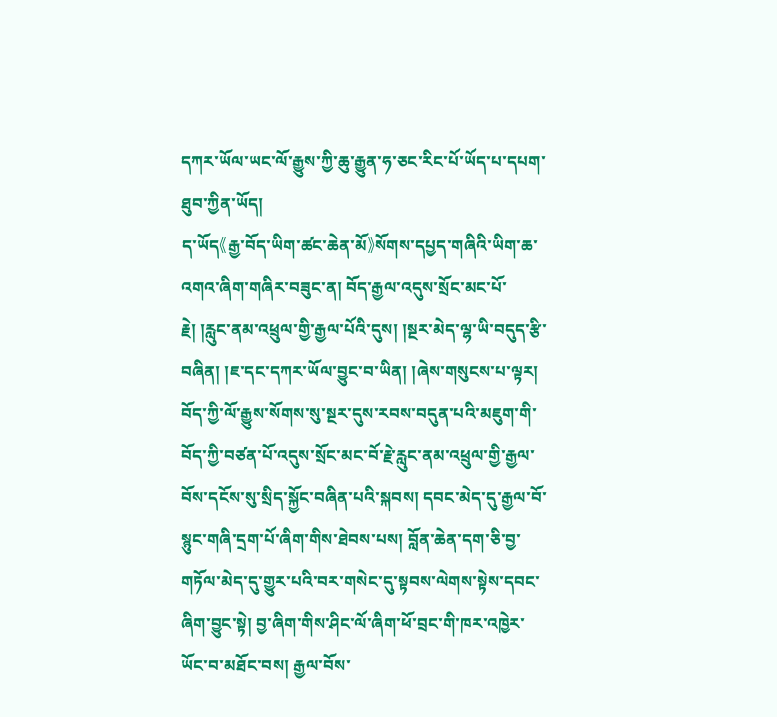དཀར་ཡོལ་ཡང་ལོ་རྒྱུས་ཀྱི་ཆུ་རྒྱུན་ཧ་ཅང་རིང་པོ་ཡོད་པ་དཔག་ཐུབ་ཀྱིན་ཡོད།
ད་ཡོད《རྒྱ་བོད་ཡིག་ཚང་ཆེན་མོ》སོགས་དཔྱད་གཞིའི་ཡིག་ཆ་འགའ་ཞིག་གཞིར་བཟུང་ན། བོད་རྒྱལ་འདུས་སྲོང་མང་པོ་རྗེ། །རླུང་ནམ་འཕྲུལ་གྱི་རྒྱལ་པོའི་དུས། །སྔར་མེད་ལྷ་ཡི་བདུད་རྩི་བཞིན། །ཇ་དང་དཀར་ཡོལ་བྱུང་བ་ཡིན། །ཞེས་གསུངས་པ་ལྟར། བོད་ཀྱི་ལོ་རྒྱུས་སོགས་སུ་སྔར་དུས་རབས་བདུན་པའི་མཇུག་གི་བོད་ཀྱི་བཙན་པོ་འདུས་སྲོང་མང་བོ་རྗེ་རླུང་ནམ་འཕྲུལ་གྱི་རྒྱལ་བོས་དངོས་སུ་སྲིད་སྐྱོང་བཞིན་པའི་སྐབས། དབང་མེད་དུ་རྒྱལ་བོ་སྙུང་གཞི་དྲག་པོ་ཞིག་གིས་ཐེབས་པས། བློན་ཆེན་དག་ཅི་བྱ་གཏོལ་མེད་དུ་གྱུར་པའི་བར་གསེང་དུ་སྟབས་ལེགས་སྟེས་དབང་ཞིག་བྱུང་སྟེ། བྱ་ཞིག་གིས་ཤིང་ལོ་ཞིག་ཕོ་བྲང་གི་ཁར་འཁྱེར་ཡོང་བ་མཐོང་བས། རྒྱལ་བོས་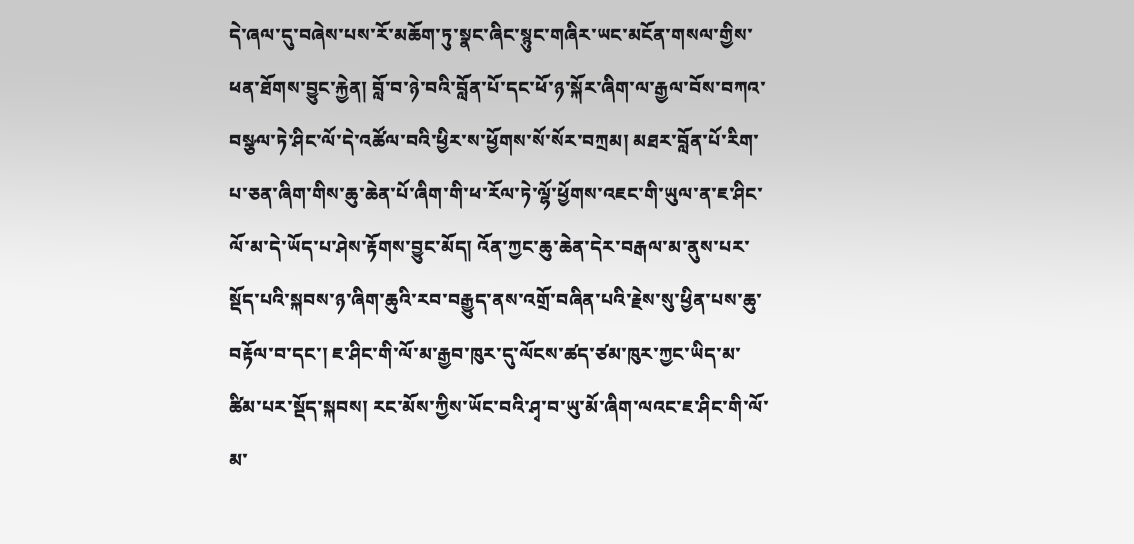དེ་ཞལ་དུ་བཞེས་པས་རོ་མཆོག་ཏུ་སྣང་ཞིང་སྙུང་གཞིར་ཡང་མངོན་གསལ་གྱིས་ཕན་ཐོགས་བྱུང་རྐྱེན། བློ་བ་ཉེ་བའི་བློན་པོ་དང་ཕོ་ཉ་སྐོར་ཞིག་ལ་རྒྱལ་བོས་བཀའ་བསྩལ་ཏེ་ཤིང་ལོ་དེ་འཚོལ་བའི་ཕྱིར་ས་ཕྱོགས་སོ་སོར་བཀྲམ། མཐར་བློན་པོ་རིག་པ་ཅན་ཞིག་གིས་ཆུ་ཆེན་པོ་ཞིག་གི་ཕ་རོལ་ཏེ་ལྷོ་ཕྱོགས་འཇང་གི་ཡུལ་ན་ཇ་ཤིང་ལོ་མ་དེ་ཡོད་པ་ཤེས་རྟོགས་བྱུང་མོད། འོན་ཀྱང་ཆུ་ཆེན་དེར་བརྒལ་མ་ནུས་པར་སྡོད་པའི་སྐབས་ཉ་ཞིག་ཆུའི་རབ་བརྒྱུད་ནས་འགྲོ་བཞིན་པའི་རྗེས་སུ་ཕྱིན་པས་ཆུ་བརྟོལ་བ་དང་། ཇ་ཤིང་གི་ལོ་མ་རྒྱབ་ཁུར་དུ་ལོངས་ཚད་ཙམ་ཁུར་ཀྱང་ཡིད་མ་ཚིམ་པར་སྡོད་སྐབས། རང་མོས་ཀྱིས་ཡོང་བའི་ཤྭ་བ་ཡུ་མོ་ཞིག་ལའང་ཇ་ཤིང་གི་ལོ་མ་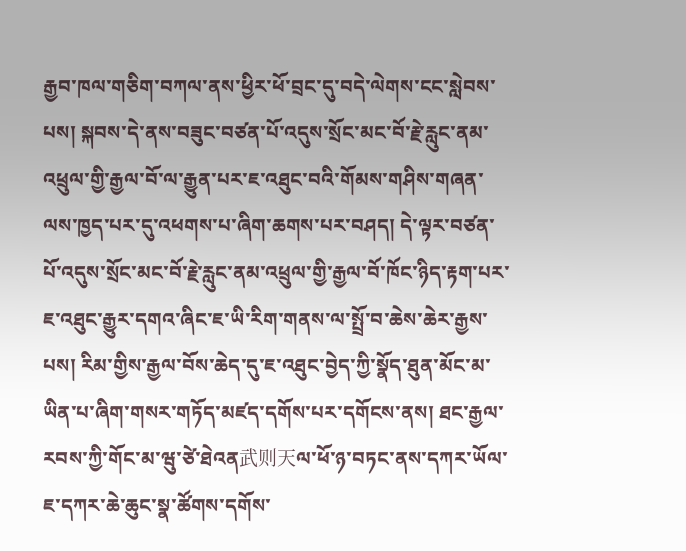རྒྱབ་ཁལ་གཅིག་བཀལ་ནས་ཕྱིར་ཕོ་བྲང་དུ་བདེ་ལེགས་ངང་སླེབས་པས། སྐབས་དེ་ནས་བཟུང་བཙན་པོ་འདུས་སྲོང་མང་བོ་རྗེ་རླུང་ནམ་འཕྲུལ་གྱི་རྒྱལ་བོ་ལ་རྒྱུན་པར་ཇ་འཐུང་བའི་གོམས་གཤིས་གཞན་ལས་ཁྱད་པར་དུ་འཕགས་པ་ཞིག་ཆགས་པར་བཤད། དེ་ལྟར་བཙན་པོ་འདུས་སྲོང་མང་བོ་རྗེ་རླུང་ནམ་འཕྲུལ་གྱི་རྒྱལ་བོ་ཁོང་ཉིད་རྟག་པར་ཇ་འཐུང་རྒྱུར་དགའ་ཞིང་ཇ་ཡི་རིག་གནས་ལ་སྤྲོ་བ་ཆེས་ཆེར་རྒྱས་པས། རིམ་གྱིས་རྒྱལ་བོས་ཆེད་དུ་ཇ་འཐུང་བྱེད་ཀྱི་སྣོད་ཐུན་མོང་མ་ཡིན་པ་ཞིག་གསར་གཏོད་མཛད་དགོས་པར་དགོངས་ནས། ཐང་རྒྱལ་རབས་ཀྱི་གོང་མ་ཝུ་ཙེ་ཐེའན武则天ལ་ཕོ་ཉ་བཏང་ནས་དཀར་ཡོལ་ཇ་དཀར་ཆེ་ཆུང་སྣ་ཚོགས་དགོས་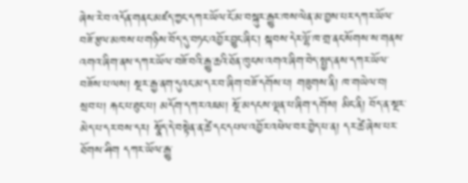ཞེས་རེ་བ་འདོན་གནང་མཛད་ཀྱང་དཀར་ཡོལ་ངོ་མ་བསྐུར་རྒྱུར་ཁས་ལེན་མ་བྱས་པར་དཀར་ཡོལ་བཟོ་རྩལ་མཁས་པ་གཉིས་བོད་དུ་བཏང་འབྱོར་བྱུང་ཞིང་། སྐབས་དེར་ལྷོ་ཁ་གྲ་ནང་སོགས་ས་གནས་འགའ་ཞིག་ནས་དཀར་ཡོལ་བཟོ་བའི་རྒྱུ་ཆའི་ཐོན་ཁུངས་འགའ་ཞིག་བེད་སྤྱད་ནས་དཀར་ཡོལ་བཟོས་པ་ལས། སྔར་རྒྱ་ནག་དུའང་མ་དར་བ་ཞིག་བཟོ་དགོས་པ། གཟུགས་ནི། ཁ་གཡེལ་བ། སྲབ་པ། རྐང་པ་ཐུང་པ། མདོག་དཀར་འཇམ། སྔོ་མདངས་ལྡན་པ་ཞིག་དགོས། མིང་ནི། བོད་ན་སྔར་མེད་པ་དར་བས་དར། སྣོད་དེ་བསྟེན་ན་ཚེ་དང་དཔལ་འབྱོར་འཕེལ་བར་བྱེད་པ་ན། དར་ཚེ་ཞེས་པར་ཐོགས་ཤིག དཀར་ཡོལ་རྒྱུ་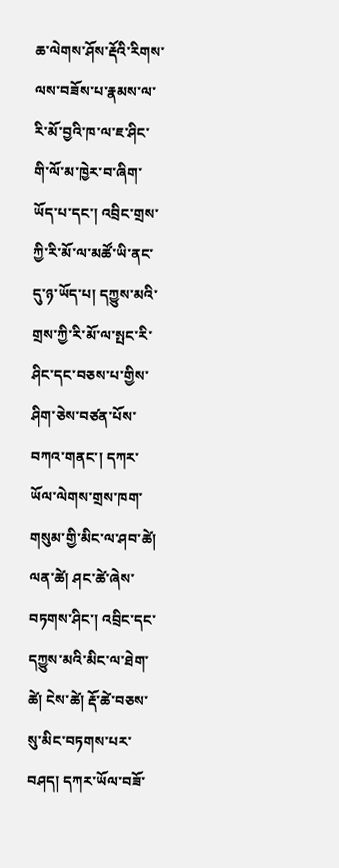ཆ་ལེགས་ཤོས་རྡོའི་རིགས་ལས་བཟོས་པ་རྣམས་ལ་རི་མོ་བྱའི་ཁ་ལ་ཇ་ཤིང་གི་ལོ་མ་ཁྱེར་བ་ཞིག་ཡོད་པ་དང་། འབྲིང་གྲས་ཀྱི་རི་མོ་ལ་མཚོ་ཡི་ནང་དུ་ཉ་ཡོད་པ། དཀྱུས་མའི་གྲས་ཀྱི་རི་མོ་ལ་སྤང་རི་ཤིང་དང་བཅས་པ་གྱིས་ཤིག་ཅེས་བཙན་པོས་བཀའ་གནང་། དཀར་ཡོལ་ལེགས་གྲས་ཁག་གསུམ་གྱི་མིང་ལ་ཤབ་ཚེ། ལན་ཚེ། ཤང་ཚེ་ཞེས་བཏགས་ཤིང་། འབྲིང་དང་དཀྱུས་མའི་མིང་ལ་ཐེག་ཚེ། ངེས་ཚེ། རྡོ་ཚེ་བཅས་སུ་མིང་བཏགས་པར་བཤད། དཀར་ཡོལ་བཟོ་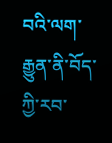བའི་ལག་རྒྱུན་ནི་བོད་ཀྱི་རབ་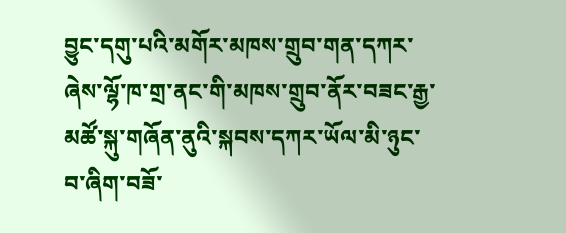བྱུང་དགུ་པའི་མགོར་མཁས་གྲུབ་གན་དཀར་ཞེས་ལྷོ་ཁ་གྲ་ནང་གི་མཁས་གྲུབ་ནོར་བཟང་རྒྱ་མཚོ་སྐུ་གཞོན་ནུའི་སྐབས་དཀར་ཡོལ་མི་ཉུང་བ་ཞིག་བཟོ་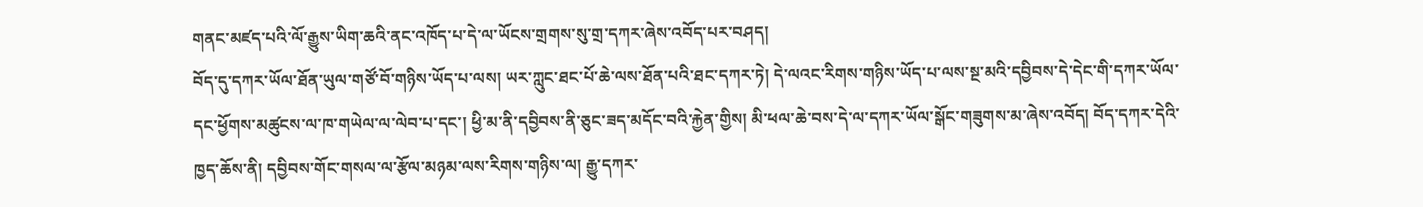གནང་མཛད་པའི་ལོ་རྒྱུས་ཡིག་ཆའི་ནང་འཁོད་པ་དེ་ལ་ཡོངས་གྲགས་སུ་གྲ་དཀར་ཞེས་འབོད་པར་བཤད།
བོད་དུ་དཀར་ཡོལ་ཐོན་ཡུལ་གཙོ་བོ་གཉིས་ཡོད་པ་ལས། ཡར་ཀླུང་ཐང་པོ་ཆེ་ལས་ཐོན་པའི་ཐང་དཀར་ཏེ། དེ་ལའང་རིགས་གཉིས་ཡོད་པ་ལས་སྔ་མའི་དབྱིབས་དེ་དེང་གི་དཀར་ཡོལ་དང་ཕྱོགས་མཚུངས་ལ་ཁ་གཡེལ་ལ་ལེབ་པ་དང་། ཕྱི་མ་ནི་དབྱིབས་ནི་ཅུང་ཟད་མདོང་བའི་རྐྱེན་གྱིས། མི་ཕལ་ཆེ་བས་དེ་ལ་དཀར་ཡོལ་སྒོང་གཟུགས་མ་ཞེས་འབོད། བོད་དཀར་དེའི་ཁྱད་ཆོས་ནི། དབྱིབས་གོང་གསལ་ལ་རྩོལ་མཉམ་ལས་རིགས་གཉིས་ལ། རྒྱུ་དཀར་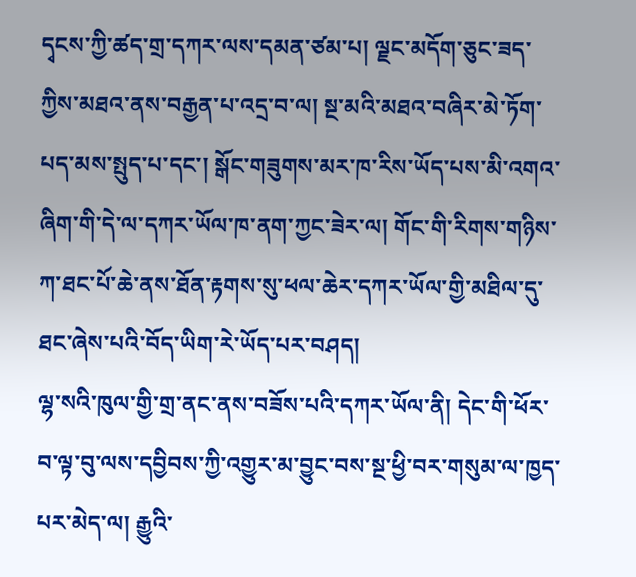དྭངས་ཀྱི་ཚད་གྲ་དཀར་ལས་དམན་ཙམ་པ། ལྗང་མདོག་ཅུང་ཟད་ཀྱིས་མཐའ་ནས་བརྒྱན་པ་འདྲ་བ་ལ། སྔ་མའི་མཐའ་བཞིར་མེ་ཏོག་པད་མས་སྤུད་པ་དང་། སྒོང་གཟུགས་མར་ཁ་རིས་ཡོད་པས་མི་འགའ་ཞིག་གི་དེ་ལ་དཀར་ཡོལ་ཁ་ནག་ཀྱང་ཟེར་ལ། གོང་གི་རིགས་གཉིས་ཀ་ཐང་པོ་ཆེ་ནས་ཐོན་རྟགས་སུ་ཕལ་ཆེར་དཀར་ཡོལ་གྱི་མཐིལ་དུ་ཐང་ཞེས་པའི་བོད་ཡིག་རེ་ཡོད་པར་བཤད།
ལྷ་སའི་ཁུལ་གྱི་གྲ་ནང་ནས་བཟོས་པའི་དཀར་ཡོལ་ནི། དེང་གི་ཕོར་བ་ལྟ་བུ་ལས་དབྱིབས་ཀྱི་འགྱུར་མ་བྱུང་བས་སྔ་ཕྱི་བར་གསུམ་ལ་ཁྱད་པར་མེད་ལ། རྒྱུའི་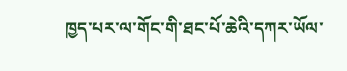ཁྱད་པར་ལ་གོང་གི་ཐང་པོ་ཆེའི་དཀར་ཡོལ་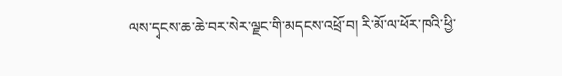ལས་དྭངས་ཆ་ཆེ་བར་སེར་ལྗང་གི་མདངས་འཕྲོ་བ། རི་མོ་ལ་ཕོར་ཁའི་ཕྱི་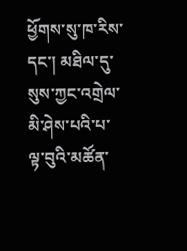ཕྱོགས་སུ་ཁ་རིས་དང་། མཐིལ་དུ་སུས་ཀྱང་འགྲེལ་མི་ཤེས་པའི་པ་ལྟ་བུའི་མཚོན་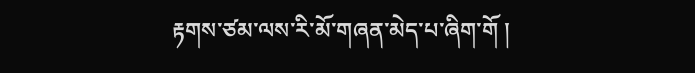རྟགས་ཙམ་ལས་རི་མོ་གཞན་མེད་པ་ཞིག་གོ །